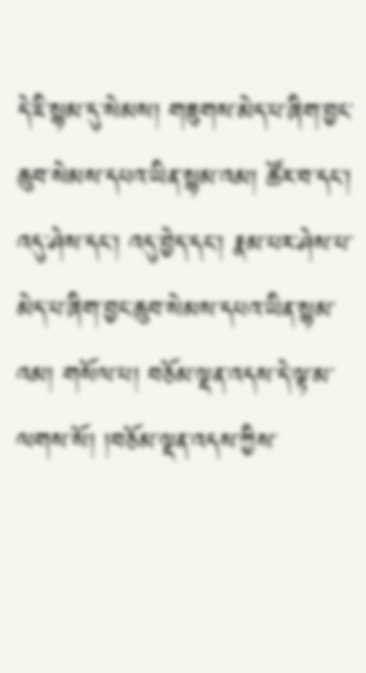དེ་ཇི་སྙམ་དུ་སེམས། གཟུགས་མེད་པ་ཞིག་བྱང་ཆུབ་སེམས་དཔའ་ཡིན་སྙམ་འམ། ཚོར་བ་དང་། འདུ་ཤེས་དང་། འདུ་བྱེད་དང་། རྣམ་པར་ཤེས་པ་མེད་པ་ཞིག་བྱང་ཆུབ་སེམས་དཔའ་ཡིན་སྙམ་འམ། གསོལ་པ། བཅོམ་ལྡན་འདས་དེ་ལྟ་མ་ལགས་སོ། །བཅོམ་ལྡན་འདས་ཀྱིས་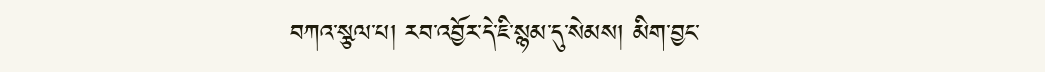བཀའ་སྩལ་པ། རབ་འབྱོར་དེ་ཇི་སྙམ་དུ་སེམས། མིག་བྱང་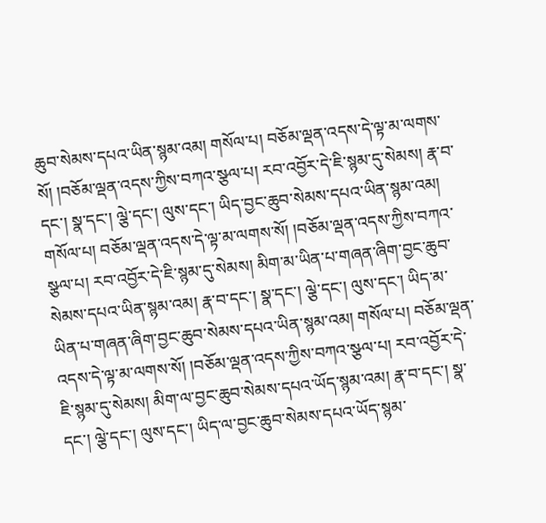ཆུབ་སེམས་དཔའ་ཡིན་སྙམ་འམ། གསོལ་པ། བཅོམ་ལྡན་འདས་དེ་ལྟ་མ་ལགས་སོ། །བཅོམ་ལྡན་འདས་ཀྱིས་བཀའ་སྩལ་པ། རབ་འབྱོར་དེ་ཇི་སྙམ་དུ་སེམས། རྣ་བ་དང་། སྣ་དང་། ལྕེ་དང་། ལུས་དང་། ཡིད་བྱང་ཆུབ་སེམས་དཔའ་ཡིན་སྙམ་འམ། གསོལ་པ། བཅོམ་ལྡན་འདས་དེ་ལྟ་མ་ལགས་སོ། །བཅོམ་ལྡན་འདས་ཀྱིས་བཀའ་སྩལ་པ། རབ་འབྱོར་དེ་ཇི་སྙམ་དུ་སེམས། མིག་མ་ཡིན་པ་གཞན་ཞིག་བྱང་ཆུབ་སེམས་དཔའ་ཡིན་སྙམ་འམ། རྣ་བ་དང་། སྣ་དང་། ལྕེ་དང་། ལུས་དང་། ཡིད་མ་ཡིན་པ་གཞན་ཞིག་བྱང་ཆུབ་སེམས་དཔའ་ཡིན་སྙམ་འམ། གསོལ་པ། བཅོམ་ལྡན་འདས་དེ་ལྟ་མ་ལགས་སོ། །བཅོམ་ལྡན་འདས་ཀྱིས་བཀའ་སྩལ་པ། རབ་འབྱོར་དེ་ཇི་སྙམ་དུ་སེམས། མིག་ལ་བྱང་ཆུབ་སེམས་དཔའ་ཡོད་སྙམ་འམ། རྣ་བ་དང་། སྣ་དང་། ལྕེ་དང་། ལུས་དང་། ཡིད་ལ་བྱང་ཆུབ་སེམས་དཔའ་ཡོད་སྙམ་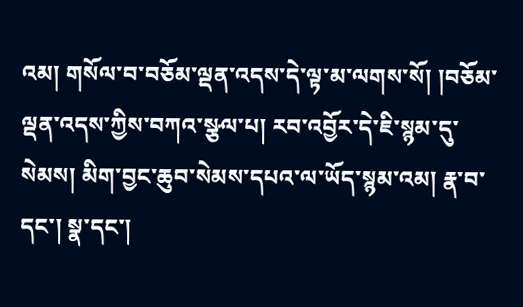འམ། གསོལ་བ་བཅོམ་ལྡན་འདས་དེ་ལྟ་མ་ལགས་སོ། །བཅོམ་ལྡན་འདས་ཀྱིས་བཀའ་སྩལ་པ། རབ་འབྱོར་དེ་ཇི་སྙམ་དུ་སེམས། མིག་བྱང་ཆུབ་སེམས་དཔའ་ལ་ཡོད་སྙམ་འམ། རྣ་བ་དང་། སྣ་དང་།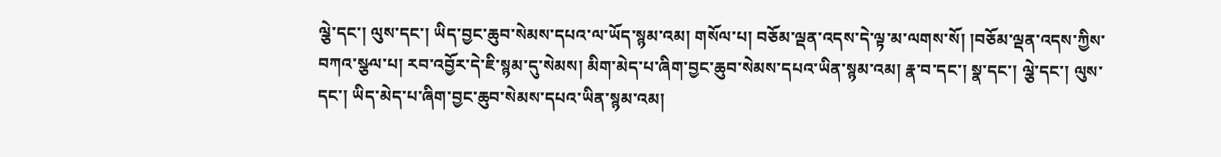ལྕེ་དང་། ལུས་དང་། ཡིད་བྱང་ཆུབ་སེམས་དཔའ་ལ་ཡོད་སྙམ་འམ། གསོལ་པ། བཅོམ་ལྡན་འདས་དེ་ལྟ་མ་ལགས་སོ། །བཅོམ་ལྡན་འདས་ཀྱིས་བཀའ་སྩལ་པ། རབ་འབྱོར་དེ་ཇི་སྙམ་དུ་སེམས། མིག་མེད་པ་ཞིག་བྱང་ཆུབ་སེམས་དཔའ་ཡིན་སྙམ་འམ། རྣ་བ་དང་། སྣ་དང་། ལྕེ་དང་། ལུས་དང་། ཡིད་མེད་པ་ཞིག་བྱང་ཆུབ་སེམས་དཔའ་ཡིན་སྙམ་འམ།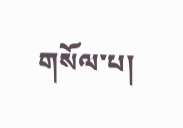གསོལ་པ།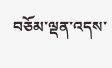བཅོམ་ལྡན་འདས་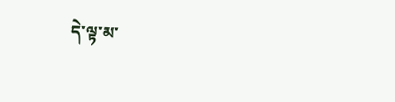དེ་ལྟ་མ་